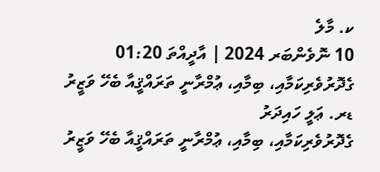ކ. މާލެ
10 ނޮވެންބަރ 2024 | އާދީއްތަ 01:20
ގެދޮރުވެރިކަމާއި، ބިމާއި، ޢުމްރާނީ ތަރައްޤީއާ ބެހޭ ވަޒީރު ޑރ. ޢަލީ ހައިދަރު
ގެދޮރުވެރިކަމާއި، ބިމާއި، ޢުމްރާނީ ތަރައްޤީއާ ބެހޭ ވަޒީރު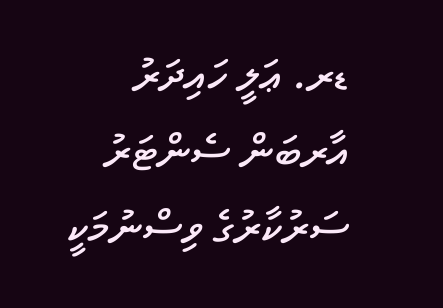ޑރ. ޢަލީ ހައިދަރު
އާރބަން ސެންޓަރު
ސަރުކާރުގެ ވިސްނުމަކީ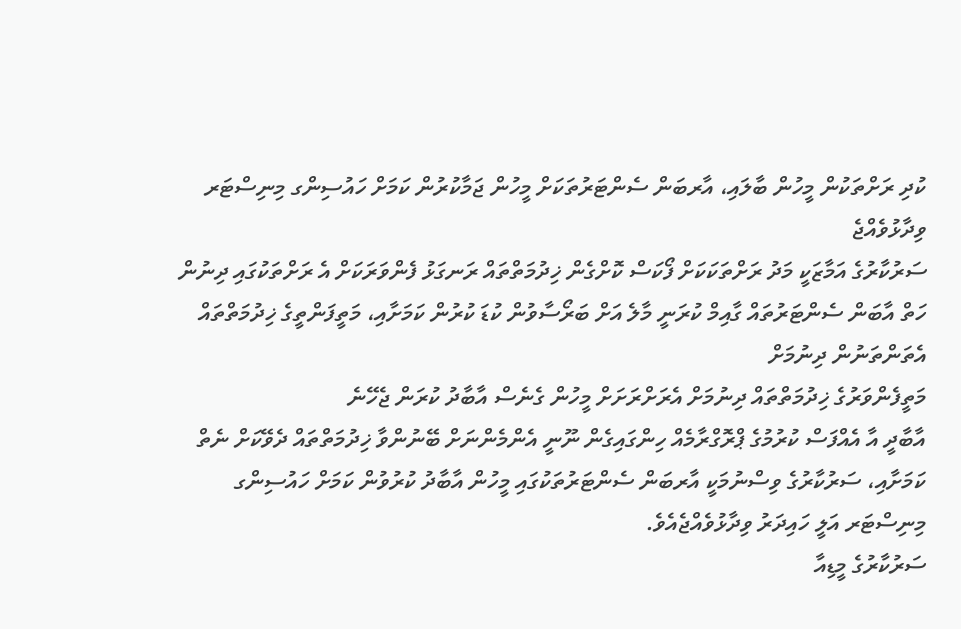ކުދި ރަށްތަކުން މީހުން ބާލައި، އާރބަން ސެންޓަރުތަކަށް މީހުން ޖަމާކުރުން ކަމަށް ހައުސިންގ މިނިސްޓަރ ވިދާޅުވެއްޖެ
ސަރުކާރުގެ އަމާޒަކީ މަދު ރަށްތަކަކަށް ފޯކަސް ކޮށްގެން ޚިދުމަތްތައް ރަނގަޅު ފެންވަރަކަށް އެ ރަށްތަކުގައި ދިނުން
ހަތް އާބަން ސެންޓަރުތައް ގާއިމް ކުރަނީ މާލެ އަށް ބަރޯސާވުން ކުޑަ ކުރުން ކަމަށާއި، މަތީފަންތީގެ ޚިދުމަތްތައް އެތަންތަނުން ދިނުމަށް
މަތީފެންވަރުގެ ޚިދުމަތްތައް ދިނުމަށް އެރަށްރަށަށް މީހުން ގެނެސް އާބާދު ކުރަން ޖެހޭނެ
އާބާދީ އާ އެއްފަސް ކުރުމުގެ ޕްރޮގްރާމެއް ހިންގައިގެން ނޫނީ އެންމެންނަށް ބޭނުންވާ ޚިދުމަތްތައް ދެވޭކަށް ނެތް ކަމަށާއި، ސަރުކާރުގެ ވިސްނުމަކީ އާރބަން ސެންޓަރުތަކުގައި މީހުން އާބާދު ކުރުވުން ކަމަށް ހައުސިންގ މިނިސްޓަރ އަލީ ހައިދަރު ވިދާޅުވެއްޖެއެވެ.
ސަރުކާރުގެ މީޑިއާ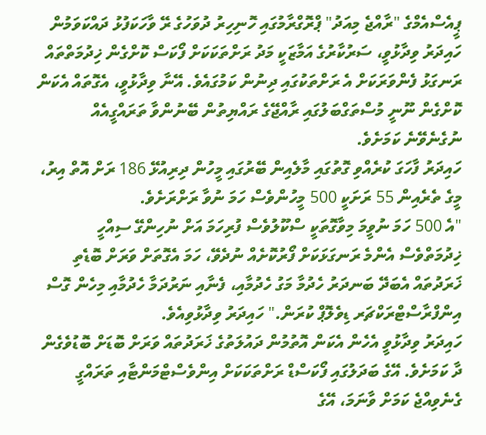ޕީއެސްއެމްގެ "ރާއްޖެ މިއަދު" ޕްރޮގްރާމުގައި ހޮނިހިރު ދުވަހުގެ ރޭ ވާހަކަފުޅު ދައްކަވަމުން ހައިދަރު ވިދާޅުވީ، ސަރުކާރުގެ އަމާޒަކީ މަދު ރަށްތަކަކަށް ފޯކަސް ކޮށްގެން ޚިދުމަތްތައް ރަނގަޅު ފެންވަރަކަށް އެ ރަށްތަކުގައި ދިނުން ކަމުގައެވެ. އޭނާ ވިދާޅުވީ، އެގޮތައް އެކަން ކޮށްގެން ނޫނީ މުސްތަގްބަލުގައި ރާއްޖޭގެ ރައްޔިތުން ބޭނުންވާ ތަރައްގީއެއް ނުގެނެވޭނެ ކަމަށެވެ.
ހައިދަރު ފާހަގަ ކުރެއްވި ގޮތުގައި މާލެއިން ބޭރުގައި މީހުން ދިރިއުޅޭ 186 ރަށް އޮތް އިރު، މީގެ ތެރެއިން 55 ރަށަކީ 500 މީހުންވެސް ހަމަ ނުވާ ރަށްރަށެވެ.
"އެ 500 ހަމަ ނުވީމަ މިވާގޮތަކީ ސްކޫލުވެސް ފުރިހަމަ އަށް ނުހިންގޭ ސިއްހީ ޚިދުމަތްވެސް އެންމެ ރަނގަޅަކަށް ފޯރުކޮށެއް ނުދެވޭ، ހަމަ އެގޮތަށް ވަރަށް ބޮޑެތި ޚަރަދުތައް އެބަދޭ ބަނދަރު ހެދުމާ މަގު ހެދުމާއި، ފެނާއި ނަރުދަމާ ހެދުމާއި މިހެން ގޮސް އިންފްރާސްޓްރަކްޗަރ ޑިވެލޮޕް ކުރަން." ހައިދަރު ވިދާޅުވިއެވެ.
ހައިދަރު ވިދާޅުވީ އެހެން އެކަން އޮތުމުން ދައުލަތުގެ ޚަރަދުތައް ވަރަށް ބޮޑަށް ބޮޑުވެގެން ދާ ކަމަށެވެ. އޭގެ ބަދަލުގައި ފޯކަސްޑް ރަށްތަކަކަށް އިންވެސްޓްމަންޓާއި ތަރައްގީ ގެނެވިއްޖެ ކަމަށް ވާނަމަ، އޭގެ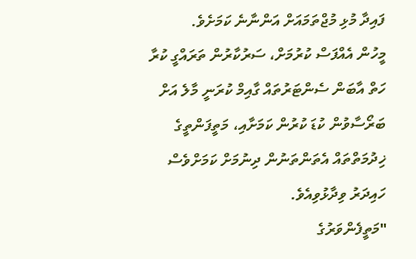ފައިދާ މުޅި މުޖްތަމައަށް އަންނާނެ ކަމަށެވެ.
މީހުން އެއްފަސް ކުރުމަށް، ސަރުކާރުން ތަރައްގީ ކުރާ ހަތް އާބަން ސެންޓަރުތައް ގާއިމް ކުރަނީ މާލެ އަށް ބަރޯސާވުން ކުޑަ ކުރުން ކަމަށާއި، މަތީފަންތީގެ ޚިދުމަތްތައް އެތަންތަނުން ދިނުމަށް ކަމަށްވެސް ހައިދަރު ވިދާޅުވިއެވެ.
"މަތީފެންވަރުގެ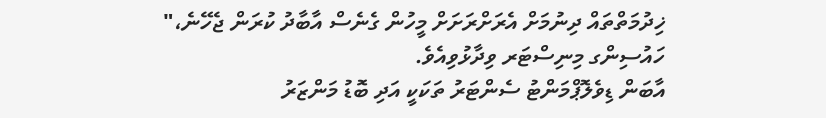ޚިދުމަތްތައް ދިނުމަށް އެރަށްރަށަށް މީހުން ގެނެސް އާބާދު ކުރަން ޖެހޭނެ،" ހައުސިންގ މިނިސްޓަރ ވިދާޅުވިއެވެ.
އާބަން ޑިވެލޮޕްމަންޓު ސެންޓަރު ތަކަކީ އަދި ބޮޑު މަންޒަރު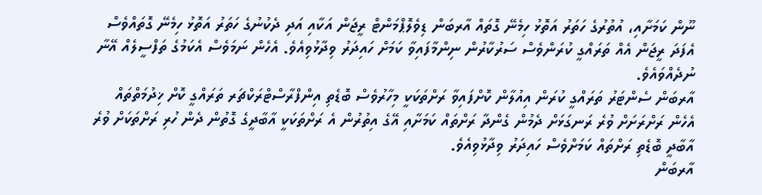ނޫން ކަމަށާއި، އުތުރުގެ ހަތަރު އަތޮޅު ހިމެނޭ ގޮތައް އާރބަން ޑިވެލޮޕްމަންޓް ރީޖަން އަކާއި އަދި ދެކުނުގެ ހަތަރު އަތޮޅު ހިމެނޭ ގޮތައްވެސް އެފަދަ ރީޖަން އެއް ތަރައްގީ ކުރަންވެސް ސަރުކާރުން ނިންމާފައިވާ ކަމަށް ހައިދަރު ވިދާޅުވިއެވެ. އެހެން ނަމަވެސް އެކަމުގެ ތަފްސީލެއް އޭނާ ނުދެއްވައެވެ.
އާރބަން ސެންޓަރު ތަރައްގީ ކުރަން އިއުލާން ކޮށްފައިވާ ރަށްތަކަކީ މިހާރުވެސް ބޮޑެތި އިންފްރާސްޓްރަކްޗަރ ތަރައްގީ ކޮށް ޚިދުމަތްތައް އެހެން ރަށްރަށަށް ވުރެ ރަނގަޅަށް ދެމުން ގެންދާ ރަށްތައް ކަމަށާއި އޭގެ އިތުރުން އެ ރަށްތަކަކީ އާބާދީގެ ގޮތުން ދެން ހުރި ރަށްތަކަށް ވުރެ އާބާދީ ބޮޑެތި ރަށްތައް ކަމަށްވެސް ހައިދަރު ވިދާޅުވިއެވެ.
އާރބަން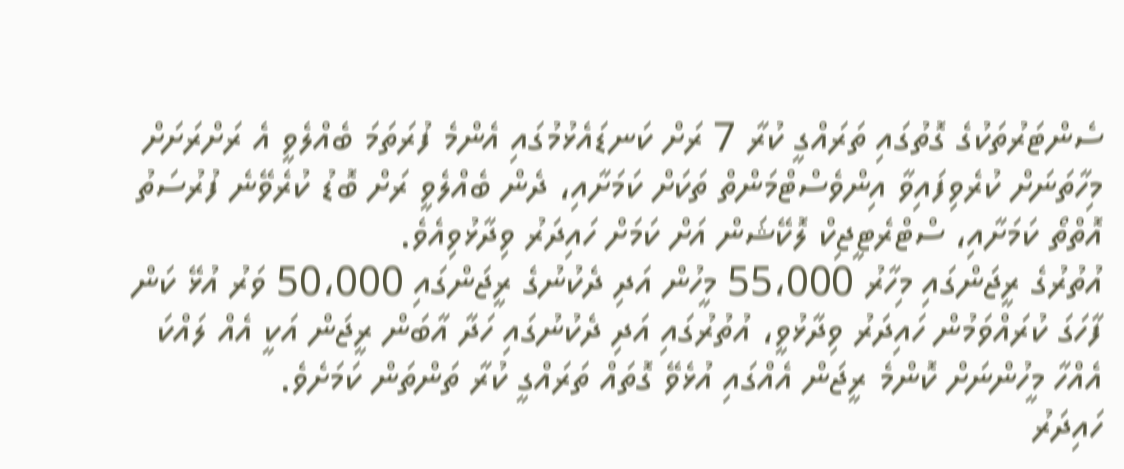ސެންޓަރުތަކުގެ ގޮތުގައި ތަރައްގީ ކުރާ 7 ރަށް ކަނޑައެޅުމުގައި އެންމެ ފުރަތަމަ ބެއްލެވީ އެ ރަށްރަށަށް މިހާތަނަށް ކުރެވިފައިވާ އިންވެސްޓްމަންތް ތަކަށް ކަމަށާއި، ދެން ބެއްލެވީ ރަށް ބޮޑު ކުރެވޭނެ ފުރުސަތު އޮތްތޯ ކަމަށާއި، ސްޓްރެޓީޖިކް ލޮކޭޝަން އަށް ކަމަށް ހައިދަރު ވިދާޅުވިއެވެ.
އުތުރުގެ ރީޖަންގައި މިހާރު 55،000 މީހުން އަދި ދެކުނުގެ ރީޖަންގައި 50،000 ވަރު އުޅޭ ކަން ފާހަގަ ކުރައްވަމުން ހައިދަރު ވިދާޅުވީ، އުތުރުގައި އަދި ދެކުނުގައި ހަދާ އާބަން ރީޖަން އަކީ އެއް ލައްކަ އެއްހާ މީހުންނަށް ކޮންމެ ރީޖަން އެއްގައި އުޅެވޭ ގޮތައް ތަރައްގީ ކުރާ ތަންތަން ކަމަށެވެ.
ހައިދަރު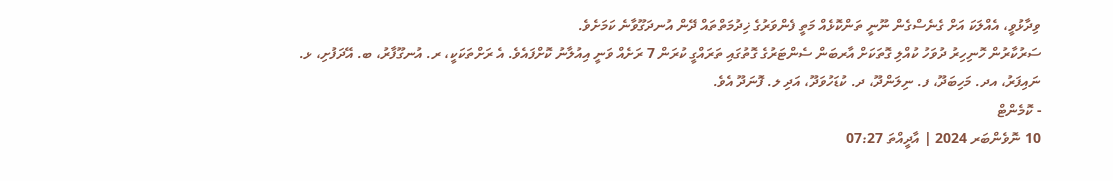ވިދާޅުވީ، އެއްލަކަ އަށް ގެނެސްގެން ނޫނީ ތަންކޮޅެއް މަތީ ފެންވަރުގެ ޚިދުމަތްތައް ދޭން އުނދަގޫވާނެ ކަމަށެވެ.
ސަރުކާރުން ހޮނިހިރު ދުވަހު ކުއްލި ގޮތަކަށް އާރބަން ސެންޓަރުގެ ގޮތުގައި ތަރައްގީ ކުރަން 7 ރަށެއް ވަނީ އިއުލާނު ކޮށްފައެވެ. އެ ރަށްތަކަކީ، ރ. އުނގޫފާރު، ބ. އޭދަފުށި، ޅ. ނައިފަރު، އދ. މަހިބަދޫ، ފ. ނިލަންދޫ، ދ. ކުޑަހުވަދޫ، އަދި ލ. ފޮނަދޫ އެވެ.
- ކޮމެންޓް
10 ނޮވެންބަރ 2024 | އާދީއްތަ 07:27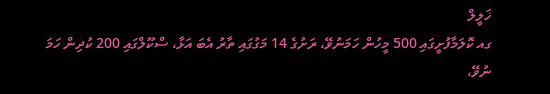ޚަލީލް
ގއ ކޮލަމާފުށީގައި 500 މީހުން ހަމަނުވޭ، ރަށުގެ 14 މަގުގައި ތާރު އެބަ އަޅާ، ސްކޫލްގައި 200 ކުދިން ހަމަ ނުވޭ،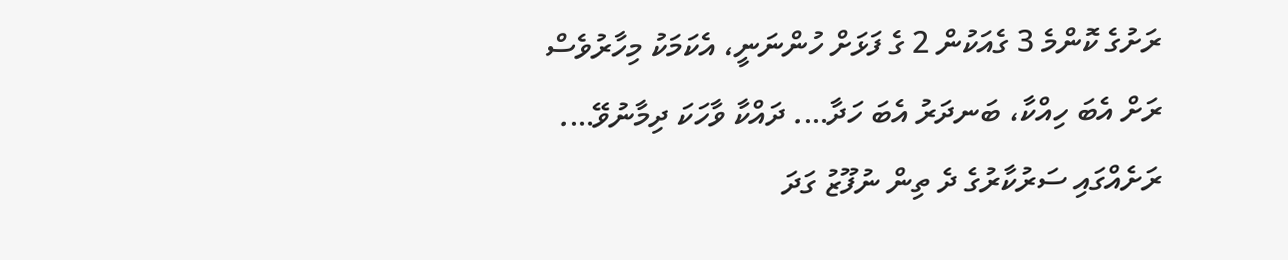ރަށުގެ ކޮންމެ 3 ގެއަކުން 2 ގެ ފަޅަށް ހުންނަނީ، އެކަމަކު މިހާރުވެސް ރަށް އެބަ ހިއްކާ، ބަނދަރު އެބަ ހަދާ…. ދައްކާ ވާހަކަ ދިމާނުވޭ…. ރަށެއްގައި ސަރުކާރުގެ ދެ ތިން ނުފޫޒު ގަދަ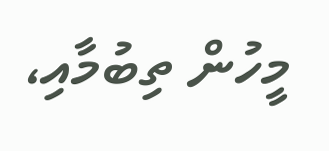މީހުން ތިބުމާއި،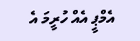އެމްޕީ އެއް ހުރީމަ އެ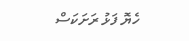ހެޔޮ ފަޅު ރަށަކަސް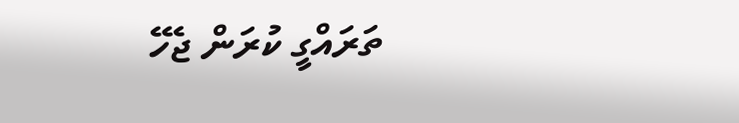ތަރައްގީ ކުރަން ޖެހޭ